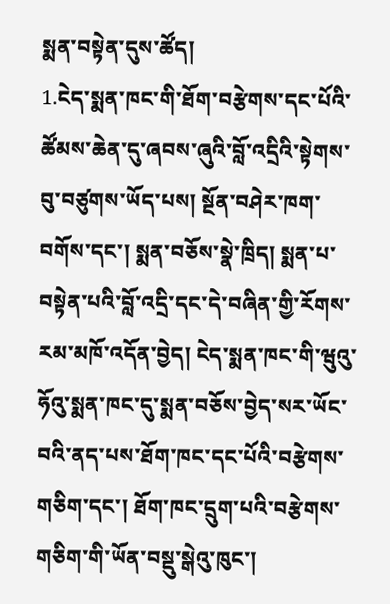སྨན་བསྟེན་དུས་ཚོད།
1.ངེད་སྨན་ཁང་གི་ཐོག་བརྩེགས་དང་པོའི་ཚོམས་ཆེན་དུ་ཞབས་ཞུའི་བློ་འདྲིའི་སྟེགས་བུ་བཙུགས་ཡོད་པས། སྔོན་བཤེར་ཁག་བགོས་དང་། སྨན་བཅོས་སྣེ་ཁྲིད། སྨན་པ་བསྟེན་པའི་བློ་འདྲི་དང་དེ་བཞིན་གྱི་རོགས་རམ་མཁོ་འདོན་བྱེད། ངེད་སྨན་ཁང་གི་ཝུའུ་ཧོའུ་སྨན་ཁང་དུ་སྨན་བཅོས་བྱེད་སར་ཡོང་བའི་ནད་པས་ཐོག་ཁང་དང་པོའི་བརྩེགས་གཅིག་དང་། ཐོག་ཁང་དྲུག་པའི་བརྩེགས་གཅིག་གི་ཡོན་བསྡུ་སྒེའུ་ཁུང་།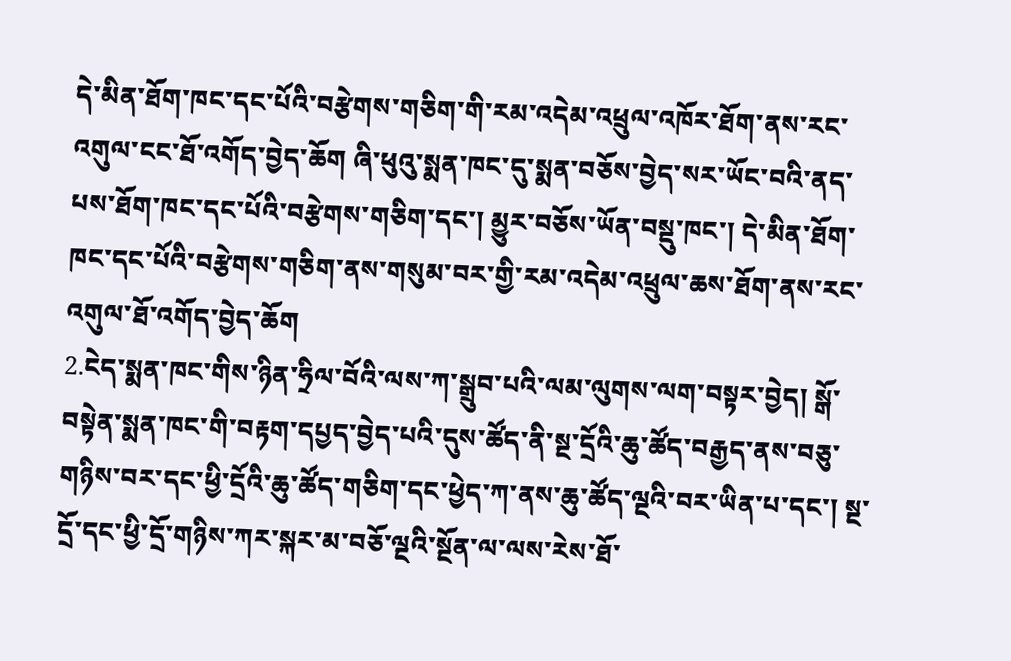དེ་མིན་ཐོག་ཁང་དང་པོའི་བརྩེགས་གཅིག་གི་རམ་འདེམ་འཕྲུལ་འཁོར་ཐོག་ནས་རང་འགུལ་ངང་ཐོ་འགོད་བྱེད་ཆོག ཞི་ཕུའུ་སྨན་ཁང་དུ་སྨན་བཅོས་བྱེད་སར་ཡོང་བའི་ནད་པས་ཐོག་ཁང་དང་པོའི་བརྩེགས་གཅིག་དང་། མྱུར་བཅོས་ཡོན་བསྡུ་ཁང་། དེ་མིན་ཐོག་ཁང་དང་པོའི་བརྩེགས་གཅིག་ནས་གསུམ་བར་གྱི་རམ་འདེམ་འཕྲུལ་ཆས་ཐོག་ནས་རང་འགུལ་ཐོ་འགོད་བྱེད་ཆོག
2.ངེད་སྨན་ཁང་གིས་ཉིན་ཧྲིལ་བོའི་ལས་ཀ་སྒྲུབ་པའི་ལམ་ལུགས་ལག་བསྟར་བྱེད། སྒོ་བསྟེན་སྨན་ཁང་གི་བརྟག་དཔྱད་བྱེད་པའི་དུས་ཚོད་ནི་སྔ་དྲོའི་ཆུ་ཚོད་བརྒྱད་ནས་བཅུ་གཉིས་བར་དང་ཕྱི་དྲོའི་ཆུ་ཚོད་གཅིག་དང་ཕྱེད་ཀ་ནས་ཆུ་ཚོད་ལྔའི་བར་ཡིན་པ་དང་། སྔ་དྲོ་དང་ཕྱི་དྲོ་གཉིས་ཀར་སྐར་མ་བཅོ་ལྔའི་སྔོན་ལ་ལས་རེས་ཐོ་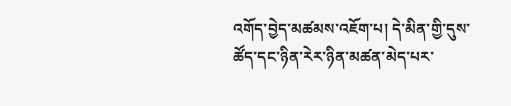འགོད་བྱེད་མཚམས་འཇོག་པ། དེ་མིན་གྱི་དུས་ཚོད་དང་ཉིན་རེར་ཉིན་མཚན་མེད་པར་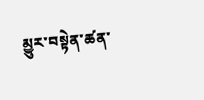མྱུར་བསྟེན་ཚན་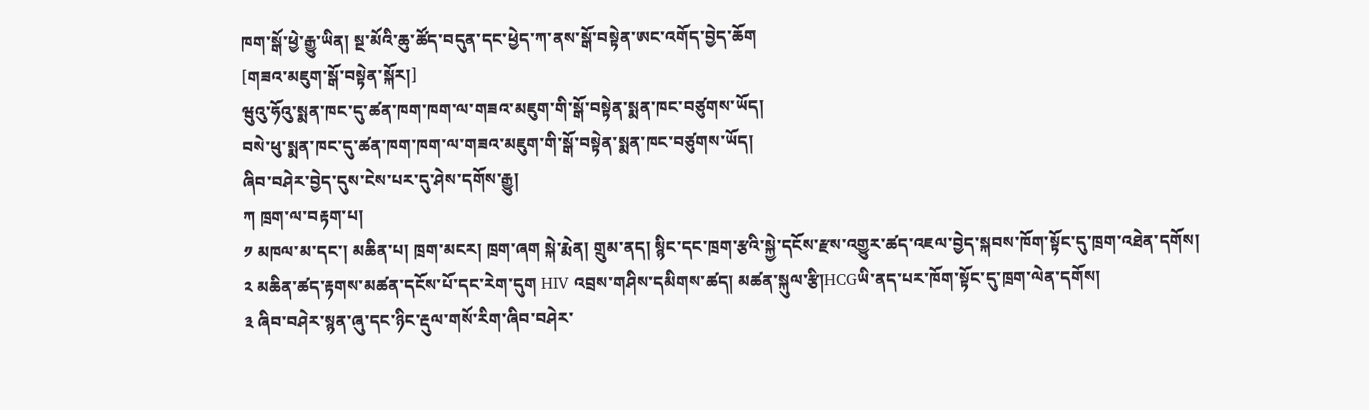ཁག་སྒོ་ཕྱེ་རྒྱུ་ཡིན། སྔ་མོའི་ཆུ་ཚོད་བདུན་དང་ཕྱེད་ཀ་ནས་སྒོ་བསྟེན་ཨང་འགོད་བྱེད་ཆོག
[གཟའ་མཇུག་སྒོ་བསྟེན་སྐོར།]
ཝུའུ་ཧོའུ་སྨན་ཁང་དུ་ཚན་ཁག་ཁག་ལ་གཟའ་མཇུག་གི་སྒོ་བསྟེན་སྨན་ཁང་བཙུགས་ཡོད།
བསེ་ཕུ་སྨན་ཁང་དུ་ཚན་ཁག་ཁག་ལ་གཟའ་མཇུག་གི་སྒོ་བསྟེན་སྨན་ཁང་བཙུགས་ཡོད།
ཞིབ་བཤེར་བྱེད་དུས་ངེས་པར་དུ་ཤེས་དགོས་རྒྱུ།
ཀ ཁྲག་ལ་བརྟག་པ།
༡ མཁལ་མ་དང་། མཆིན་པ། ཁྲག་མངར། ཁྲག་ཞག སྐེ་རྨེན། གྲུམ་ནད། སྙིང་དང་ཁྲག་རྩའི་སྐྱེ་དངོས་རྫས་འགྱུར་ཚད་འཇལ་བྱེད་སྐབས་ཁོག་སྟོང་དུ་ཁྲག་འཐེན་དགོས།
༢ མཆིན་ཚད་རྟགས་མཚན་དངོས་པོ་དང་རེག་དུག HIV འབྲས་གཤིས་དམིགས་ཚད། མཚན་སྐུལ་རྩི།HCGཡི་ནད་པར་ཁོག་སྟོང་དུ་ཁྲག་ལེན་དགོས།
༣ ཞིབ་བཤེར་སྙན་ཞུ་དང་ཉིང་རྡུལ་གསོ་རིག་ཞིབ་བཤེར་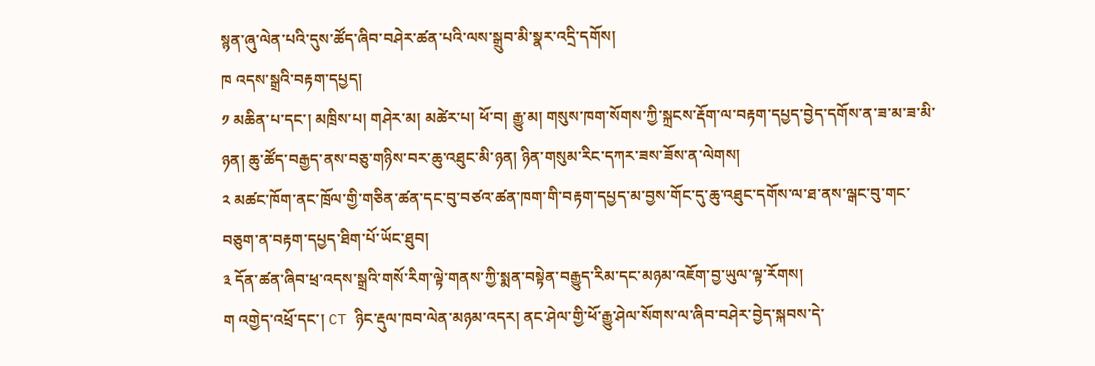སྙན་ཞུ་ལེན་པའི་དུས་ཚོད་ཞིབ་བཤེར་ཚན་པའི་ལས་སྒྲུབ་མི་སྣར་འདྲི་དགོས།
ཁ འདས་སྒྲའི་བརྟག་དཔྱད།
༡ མཆིན་པ་དང་། མཁྲིས་པ། གཤེར་མ། མཚེར་པ། ཕོ་བ། རྒྱུ་མ། གསུས་ཁག་སོགས་ཀྱི་སྐྲངས་རྡོག་ལ་བརྟག་དཔྱད་བྱེད་དགོས་ན་ཟ་མ་ཟ་མི་ཉན། ཆུ་ཚོད་བརྒྱད་ནས་བཅུ་གཉིས་བར་ཆུ་འཐུང་མི་ཉན། ཉིན་གསུམ་རིང་དཀར་ཟས་ཟོས་ན་ལེགས།
༢ མཚང་ཁོག་ནང་ཁྲོལ་གྱི་གཅིན་ཚན་དང་བུ་བཙའ་ཚན་ཁག་གི་བརྟག་དཔྱད་མ་བྱས་གོང་དུ་ཆུ་འཐུང་དགོས་ལ་ཐ་ནས་ལྒང་བུ་གང་བཅུག་ན་བརྟག་དཔྱད་ཐིག་པོ་ཡོང་ཐུབ།
༣ དོན་ཚན་ཞིབ་ཕྲ་འདས་སྒྲའི་གསོ་རིག་ལྟེ་གནས་ཀྱི་སྨན་བསྟེན་བརྒྱུད་རིམ་དང་མཉམ་འཇོག་བྱ་ཡུལ་ལྟ་རོགས།
ག འགྱེད་འཕྲོ་དང་། CT ཉིང་རྡུལ་ཁབ་ལེན་མཉམ་འདར། ནང་ཤེལ་གྱི་ཕོ་རྒྱུ་ཤེལ་སོགས་ལ་ཞིབ་བཤེར་བྱེད་སྐབས་དེ་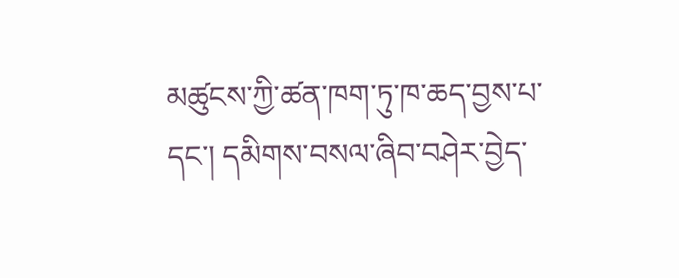མཚུངས་ཀྱི་ཚན་ཁག་ཏུ་ཁ་ཆད་བྱས་པ་དང་། དམིགས་བསལ་ཞིབ་བཤེར་བྱེད་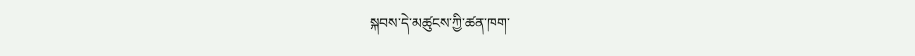སྐབས་དེ་མཚུངས་ཀྱི་ཚན་ཁག་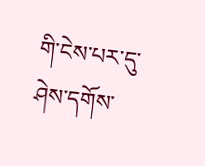གི་ངེས་པར་དུ་ཤེས་དགོས་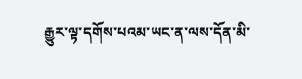རྒྱུར་ལྟ་དགོས་པའམ་ཡང་ན་ལས་དོན་མི་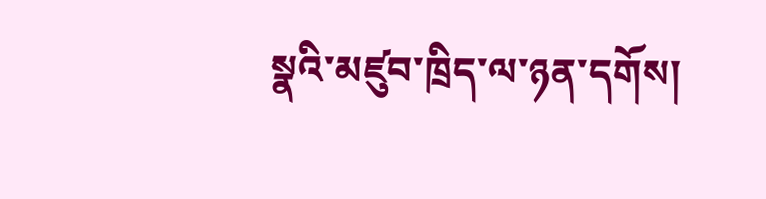སྣའི་མཛུབ་ཁྲིད་ལ་ཉན་དགོས།